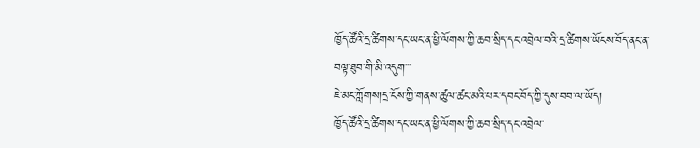ཁྱོད་ཚོའི་དྲ་ཚིགས་དང་ཡང་ན་ཕྱི་ལོགས་ཀྱི་ཆབ་སྲིད་དང་འབྲེལ་བའི་དྲ་ཚིགས་ཡོངས་བོད་ནང་ན་བལྟ་ཐུབ་གི་མི་འདུག་་་
ཇེ་མང་ཀློགས།དྲ་ངོས་ཀྱི་གནས་ཚུལ་ཚང་མའི་པར་དབང་བོད་ཀྱི་དུས་བབ་ལ་ཡོད།
ཁྱོད་ཚོའི་དྲ་ཚིགས་དང་ཡང་ན་ཕྱི་ལོགས་ཀྱི་ཆབ་སྲིད་དང་འབྲེལ་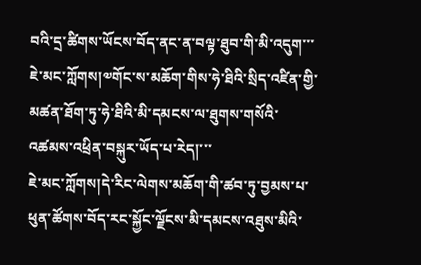བའི་དྲ་ཚིགས་ཡོངས་བོད་ནང་ན་བལྟ་ཐུབ་གི་མི་འདུག་་་
ཇེ་མང་ཀློགས།༧གོང་ས་མཆོག་གིས་ཧེ་ཐིའི་སྲིད་འཛིན་གྱི་མཚན་ཐོག་ཏུ་ཧེ་ཐིའི་མི་དམངས་ལ་ཐུགས་གསོའི་འཚམས་འཕྲིན་བསྐུར་ཡོད་པ་རེད།་་་
ཇེ་མང་ཀློགས།དེ་རིང་ལེགས་མཆོག་གི་ཚབ་ཏུ་བྱམས་པ་ཕུན་ཚོགས་བོད་རང་སྐྱོང་ལྗོངས་མི་དམངས་འཐུས་མིའི་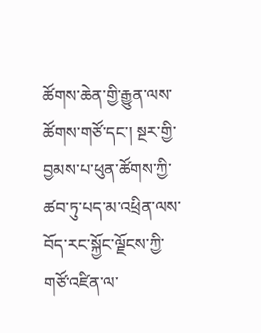ཚོགས་ཆེན་གྱི་རྒྱུན་ལས་ཚོགས་གཙོ་དང་། སྔར་གྱི་བྱམས་པ་ཕུན་ཚོགས་ཀྱི་ཚབ་ཏུ་པད་མ་འཕྲིན་ལས་བོད་རང་སྐྱོང་ལྗོངས་ཀྱི་གཙོ་འཛིན་ལ་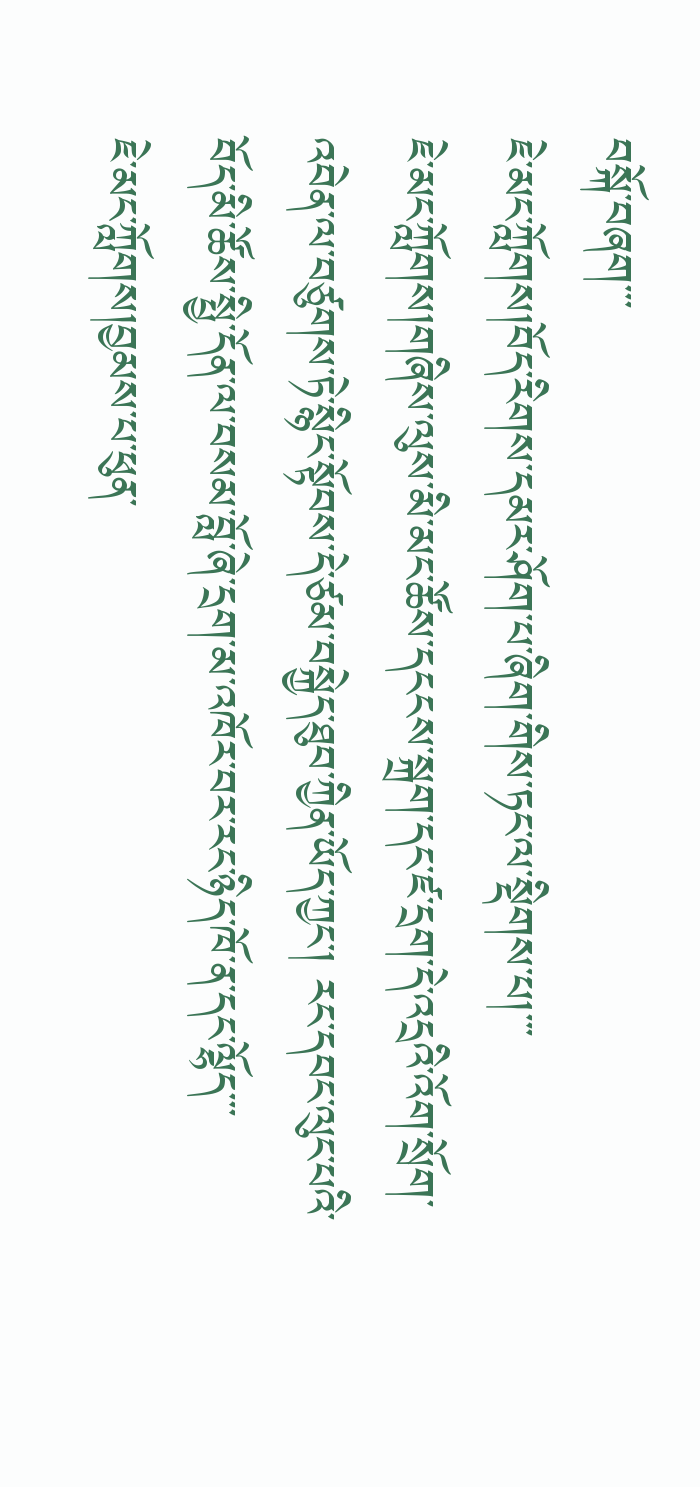བསྐོ་བཞག་་་
ཇེ་མང་ཀློགས།བོད་རིགས་དམར་ཤོག་པ་ཞིག་གིས་ཏང་ལ་སྡིགས་པ།་་་
ཇེ་མང་ཀློགས།གཞིས་ལུས་མི་མང་ཚོས་དངངས་སྐྲག་དང་ཛ་དྲག་དེ་འདྲའི་འོག་སྲོག་འབེན་ལ་བཙུགས་ཏེ་སྙིང་སྟོབས་དེ་ཙམ་བསྐྱེད་ཐུབ་ཀྱིན་ཡོད་ཀྱང་། རང་དབང་ལུང་པའི་བོད་མི་ཚོས་སྤྱི་དོན་ལ་བསམ་བློ་ཞེ་དྲག་མ་འཁོར་བར་རང་ཉིད་ཁོ་ན་དང་ལྷོད་་་
ཇེ་མང་ཀློགས།བྱམས་པ་ཕུན་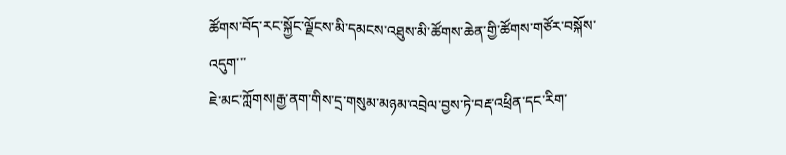ཚོགས་བོད་རང་སྐྱོང་ལྗོངས་མི་དམངས་འཐུས་མི་ཚོགས་ཆེན་གྱི་ཚོགས་གཙོར་བསྐོས་འདུག་་་
ཇེ་མང་ཀློགས།རྒྱ་ནག་གིས་དྲ་གསུམ་མཉམ་འབྲེལ་བྱས་ཏེ་བརྡ་འཕྲིན་དང་རིག་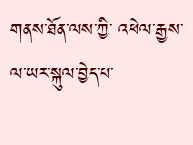གནས་ཐོན་ལས་ཀྱི་ འཕེལ་རྒྱས་ལ་ཡར་སྐུལ་བྱེད་པ་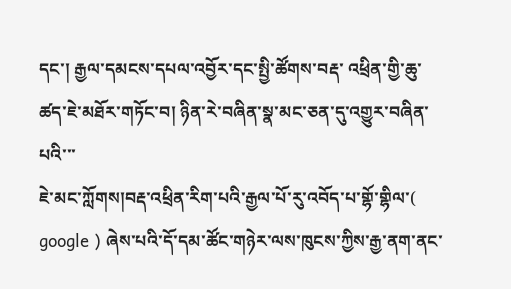དང་། རྒྱལ་དམངས་དཔལ་འབྱོར་དང་སྤྱི་ཚོགས་བརྡ་ འཕྲིན་གྱི་ཆུ་ཚད་ཇེ་མཐོར་གཏོང་བ། ཉིན་རེ་བཞིན་སྣ་མང་ཅན་དུ་འགྱུར་བཞིན་པའི་་་
ཇེ་མང་ཀློགས།བརྡ་འཕྲིན་རིག་པའི་རྒྱལ་པོ་རུ་འབོད་པ་གྷོ་གྷིལ་( google ) ཞེས་པའི་དོ་དམ་ཚོང་གཉེར་ལས་ཁུངས་ཀྱིས་རྒྱ་ནག་ནང་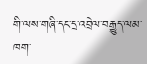གི་ལས་གཞི་དང་དྲ་འབྲེལ་བརྒྱུད་ལམ་ཁག་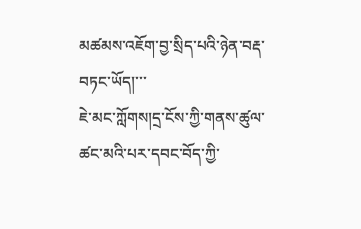མཚམས་འཇོག་བྱ་སྲིད་པའི་ཉེན་བརྡ་བཏང་ཡོད།་་་
ཇེ་མང་ཀློགས།དྲ་ངོས་ཀྱི་གནས་ཚུལ་ཚང་མའི་པར་དབང་བོད་ཀྱི་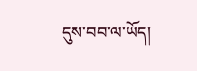དུས་བབ་ལ་ཡོད།